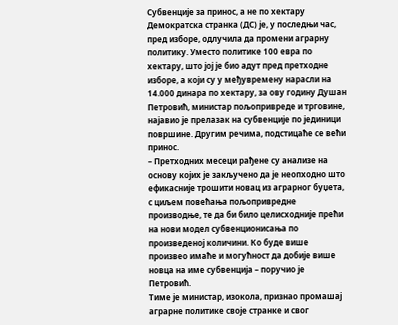Субвенције за принос, а не по хектару
Демократска странка (ДС) је, у последњи час, пред изборе, одлучила да промени аграрну политику. Уместо политике 100 евра по хектару, што јој је био адут пред претходне изборе, а који су у међувремену нарасли на 14.000 динара по хектару, за ову годину Душан Петровић, министар пољопривреде и трговине, најавио је прелазак на субвенције по јединици површине. Другим речима, подстицаће се већи принос.
– Претходних месеци рађене су анализе на основу којих је закључено да је неопходно што ефикасније трошити новац из аграрног буџета, с циљем повећања пољопривредне производње, те да би било целисходније прећи на нови модел субвенционисања по произведеној количини. Ко буде више произвео имаће и могућност да добије више новца на име субвенција – поручио је Петровић.
Тиме је министар, изокола, признао промашај аграрне политике своје странке и свог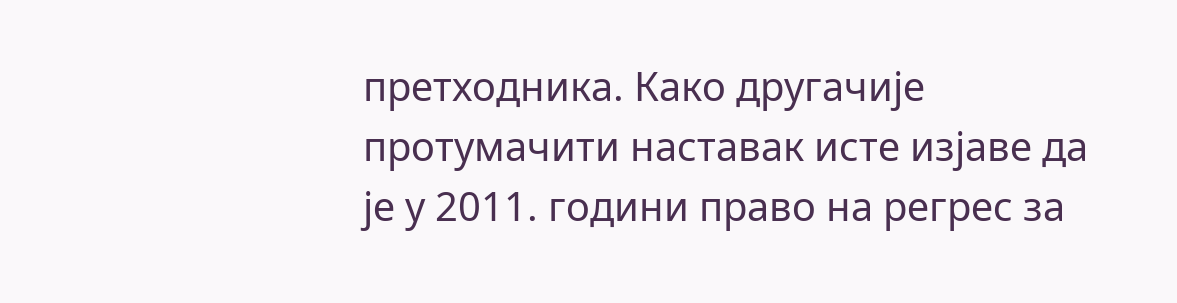претходника. Како другачије протумачити наставак исте изјаве да је у 2011. години право на регрес за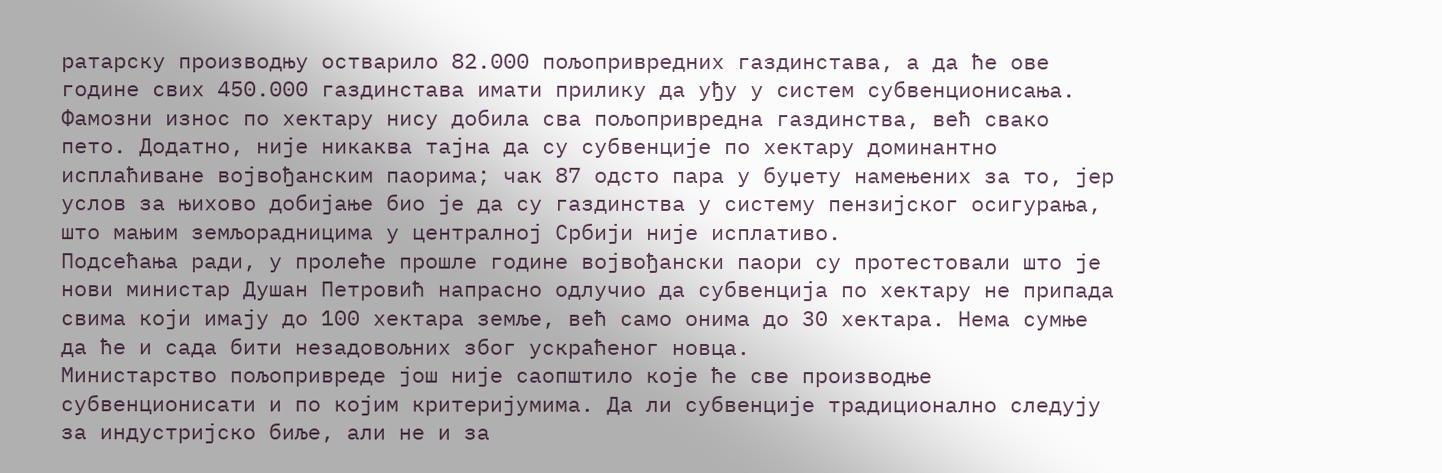ратарску производњу остварило 82.000 пољопривредних газдинстава, а да ће ове године свих 450.000 газдинстава имати прилику да уђу у систем субвенционисања. Фамозни износ по хектару нису добила сва пољопривредна газдинства, већ свако пето. Додатно, није никаква тајна да су субвенције по хектару доминантно исплаћиване војвођанским паорима; чак 87 одсто пара у буџету намењених за то, јер услов за њихово добијање био је да су газдинства у систему пензијског осигурања, што мањим земљорадницима у централној Србији није исплативо.
Подсећања ради, у пролеће прошле године војвођански паори су протестовали што је нови министар Душан Петровић напрасно одлучио да субвенција по хектару не припада свима који имају до 100 хектара земље, већ само онима до 30 хектара. Нема сумње да ће и сада бити незадовољних због ускраћеног новца.
Министарство пољопривреде још није саопштило које ће све производње субвенционисати и по којим критеријумима. Да ли субвенције традиционално следују за индустријско биље, али не и за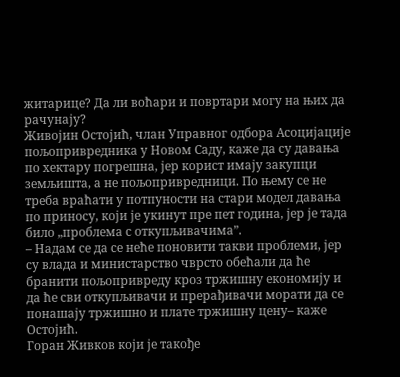житарице? Да ли воћари и повртари могу на њих да рачунају?
Живојин Остојић, члан Управног одбора Асоцијације пољопривредника у Новом Саду, каже да су давања по хектару погрешна, јер корист имају закупци земљишта, а не пољопривредници. По њему се не треба враћати у потпуности на стари модел давања по приносу, који је укинут пре пет година, јер је тада било „проблема с откупљивачима”.
– Надам се да се неће поновити такви проблеми, јер су влада и министарство чврсто обећали да ће бранити пољопривреду кроз тржишну економију и да ће сви откупљивачи и прерађивачи морати да се понашају тржишно и плате тржишну цену– каже Остојић.
Горан Живков који је такође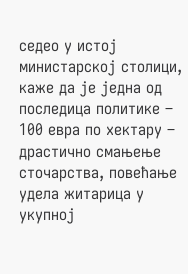седео у истој министарској столици, каже да је једна од последица политике – 100 евра по хектару – драстично смањење сточарства, повећање удела житарица у укупној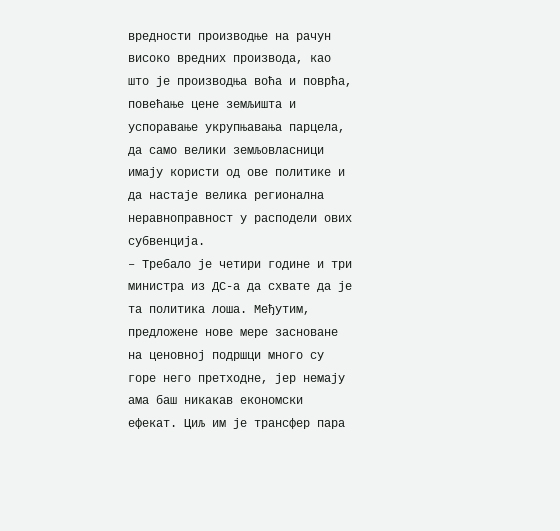вредности производње на рачун високо вредних производа, као што је производња воћа и поврћа, повећање цене земљишта и успоравање укрупњавања парцела, да само велики земљовласници имају користи од ове политике и да настаје велика регионална неравноправност у расподели ових субвенција.
– Требало је четири године и три министра из ДС-а да схвате да је та политика лоша. Међутим, предложене нове мере засноване на ценовној подршци много су горе него претходне, јер немају ама баш никакав економски ефекат. Циљ им је трансфер пара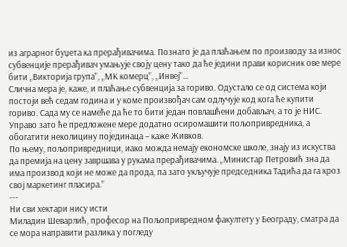из аграрног буџета ка прерађивачима. Познато је да плаћањем по производу за износ субвенције прерађивач умањује своју цену тако да ће једини прави корисник ове мере бити „Викторија група”, „МК комерц”, „Инвеј”…
Слична мера је, каже, и плаћање субвенција за гориво. Одустало се од система који постоји већ седам година и у коме произвођач сам одлучује код кога ће купити гориво. Сада му се намеће да ће то бити један повлашћени добављач, а то је НИС. Управо зато ће предложене мере додатно осиромашити пољопривредника, а обогатити неколицину појединаца – каже Живков.
По њему, пољопривредници, иако можда немају економске школе, знају из искуства да премија на цену завршава у рукама прерађивачима. „Министар Петровић зна да има производ који не може да прода, па зато укључује председника Тадића да га кроз свој маркетинг пласира.”
---
Ни сви хектари нису исти
Миладин Шеварлић, професор на Пољопривредном факултету у Београду, сматра да се мора направити разлика у погледу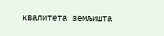квалитета земљишта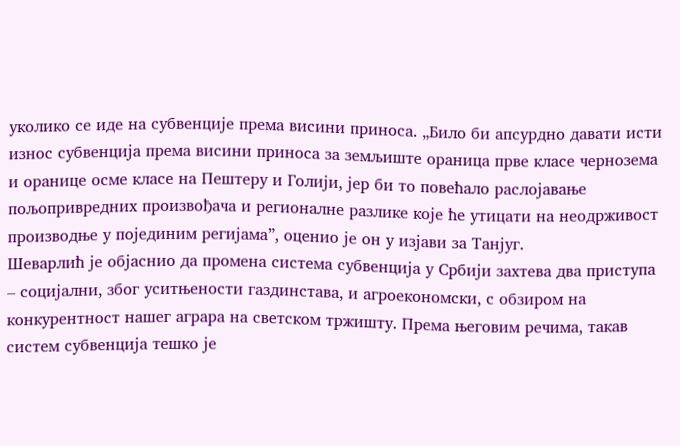уколико се иде на субвенције према висини приноса. „Било би апсурдно давати исти износ субвенција према висини приноса за земљиште ораница прве класе чернозема и оранице осме класе на Пештеру и Голији, јер би то повећало раслојавање пољопривредних произвођача и регионалне разлике које ће утицати на неодрживост производње у појединим регијама”, оценио је он у изјави за Танјуг.
Шеварлић је објаснио да промена система субвенција у Србији захтева два приступа – социјални, због уситњености газдинстава, и агроекономски, с обзиром на конкурентност нашег аграра на светском тржишту. Према његовим речима, такав систем субвенција тешко је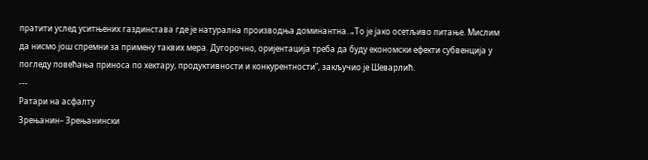пратити услед уситњених газдинстава где је натурална производња доминантна. „То је јако осетљиво питање. Мислим да нисмо још спремни за примену таквих мера. Дугорочно, оријентација треба да буду економски ефекти субвенција у погледу повећања приноса по хектару, продуктивности и конкурентности”, закључио је Шеварлић.
---
Ратари на асфалту
Зрењанин– Зрењанински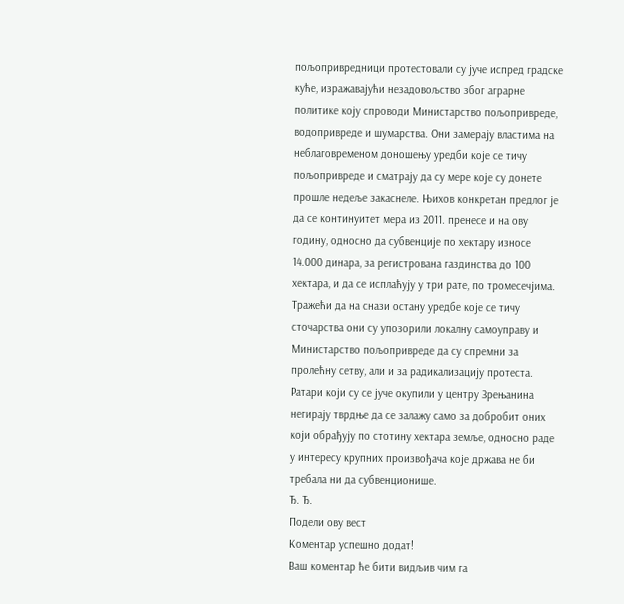пољопривредници протестовали су јуче испред градске куће, изражавајући незадовољство због аграрне политике коју спроводи Министарство пољопривреде, водопривреде и шумарства. Они замерају властима на неблаговременом доношењу уредби које се тичу пољопривреде и сматрају да су мере које су донете прошле недеље закаснеле. Њихов конкретан предлог је да се континуитет мера из 2011. пренесе и на ову годину, односно да субвенције по хектару износе 14.000 динара, за регистрована газдинства до 100 хектара, и да се исплаћују у три рате, по тромесечјима. Тражећи да на снази остану уредбе које се тичу сточарства они су упозорили локалну самоуправу и Министарство пољопривреде да су спремни за пролећну сетву, али и за радикализацију протеста.
Ратари који су се јуче окупили у центру Зрењанина негирају тврдње да се залажу само за добробит оних који обрађују по стотину хектара земље, односно раде у интересу крупних произвођача које држава не би требала ни да субвенционише.
Ђ. Ђ.
Подели ову вест
Комeнтар успeшно додат!
Ваш комeнтар ћe бити видљив чим га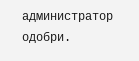администратор одобри.